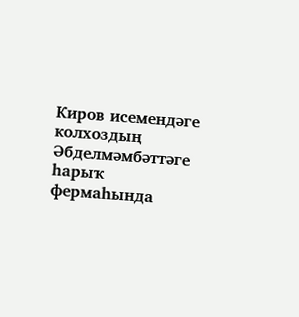Киров исемендәге колхоздың Әбделмәмбәттәге һарыҡ фермаһында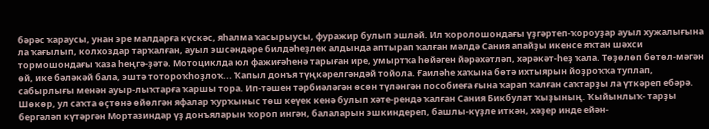бәрәс ҡараусы, унан эре малдарға күскәс, яһалма ҡасырыусы, фуражир булып эшләй. Ил ҡоролошондағы үҙгәртеп-ҡороуҙар ауыл хужалығына ла ҡағылып, колхоздар тарҡалған, ауыл эшсәндәре билдәһеҙлек алдында аптырап ҡалған мәлдә Сания апайҙы икенсе яҡтан шәхси тормошондағы ҡаза һеңгә-ҙәтә. Мотоциклда юл фажиғәһенә тарыған ире, умыртҡа һөйәген йәрәхәтләп, хәрәкәт-һеҙ ҡала. Төҙөлөп бөтөл-мәгән өй, ике бәләкәй бала, эштә тотороҡһоҙлоҡ... Ҡапыл донъя түңкәрелгәндәй тойола. Ғаиләһе хаҡына бөтә ихтыярын йоҙроҡҡа туплап, сабырлығы менән ауыр-лыҡтарға ҡаршы тора. Ип-тәшен тәрбиәләгән өсөн түләнгән пособиеға ғына ҡарап ҡалған саҡтарҙы ла үткәреп ебәрә.
Шөкөр, ул саҡта өҫтөнә өйөлгән яфалар ҡурҡыныс төш кеүек кенә булып хәте-рендә ҡалған Сания Бикбулат ҡыҙының. Ҡыйынлыҡ- тарҙы бергәләп күтәргән Мортазиндар үҙ донъяларын ҡороп ингән, балаларын эшкиндереп, башлы-күҙле иткән, хәҙер инде ейән-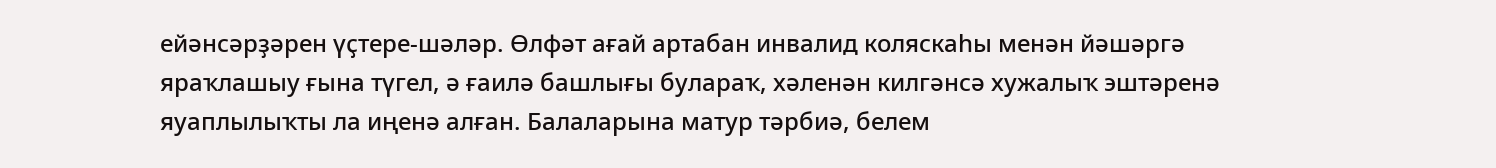ейәнсәрҙәрен үҫтере-шәләр. Өлфәт ағай артабан инвалид коляскаһы менән йәшәргә яраҡлашыу ғына түгел, ә ғаилә башлығы булараҡ, хәленән килгәнсә хужалыҡ эштәренә яуаплылыҡты ла иңенә алған. Балаларына матур тәрбиә, белем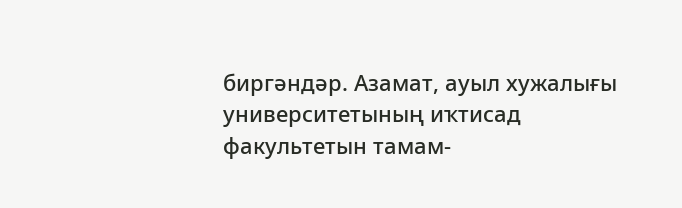биргәндәр. Азамат, ауыл хужалығы университетының иҡтисад факультетын тамам-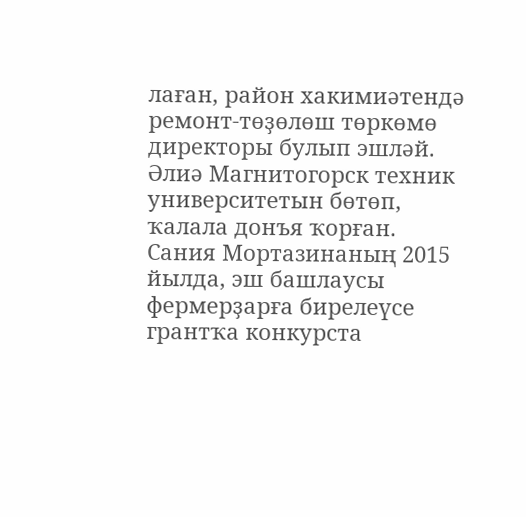лаған, район хакимиәтендә ремонт-төҙөлөш төркөмө директоры булып эшләй. Әлиә Магнитогорск техник университетын бөтөп, ҡалала донъя ҡорған.
Сания Мортазинаның 2015 йылда, эш башлаусы фермерҙарға бирелеүсе грантҡа конкурста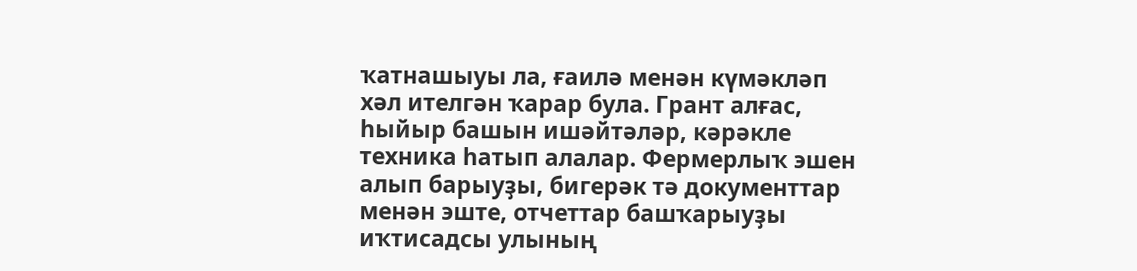ҡатнашыуы ла, ғаилә менән күмәкләп хәл ителгән ҡарар була. Грант алғас, һыйыр башын ишәйтәләр, кәрәкле техника һатып алалар. Фермерлыҡ эшен алып барыуҙы, бигерәк тә документтар менән эште, отчеттар башҡарыуҙы иҡтисадсы улының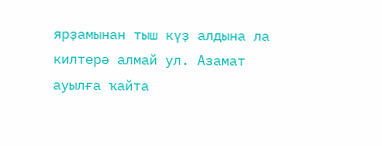ярҙамынан тыш күҙ алдына ла килтерә алмай ул. Азамат ауылға ҡайта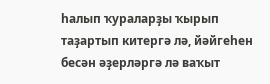һалып ҡураларҙы ҡырып таҙартып китергә лә, йәйгеһен бесән әҙерләргә лә ваҡыт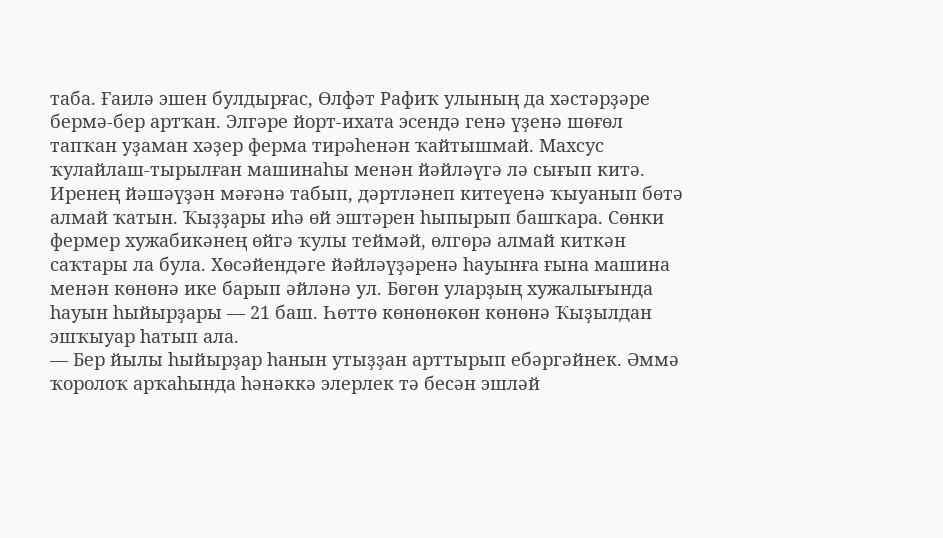таба. Ғаилә эшен булдырғас, Өлфәт Рафиҡ улының да хәстәрҙәре бермә-бер артҡан. Элгәре йорт-ихата эсендә генә үҙенә шөғөл тапҡан уҙаман хәҙер ферма тирәһенән ҡайтышмай. Махсус ҡулайлаш-тырылған машинаһы менән йәйләүгә лә сығып китә. Иренең йәшәүҙән мәғәнә табып, дәртләнеп китеүенә ҡыуанып бөтә алмай ҡатын. Ҡыҙҙары иһә өй эштәрен һыпырып башҡара. Сөнки фермер хужабикәнең өйгә ҡулы теймәй, өлгөрә алмай киткән саҡтары ла була. Хөсәйендәге йәйләүҙәренә һауынға ғына машина менән көнөнә ике барып әйләнә ул. Бөгөн уларҙың хужалығында һауын һыйырҙары — 21 баш. Һөттө көнөнөкөн көнөнә Ҡыҙылдан эшҡыуар һатып ала.
— Бер йылы һыйырҙар һанын утыҙҙан арттырып ебәргәйнек. Әммә ҡоролоҡ арҡаһында һәнәккә элерлек тә бесән эшләй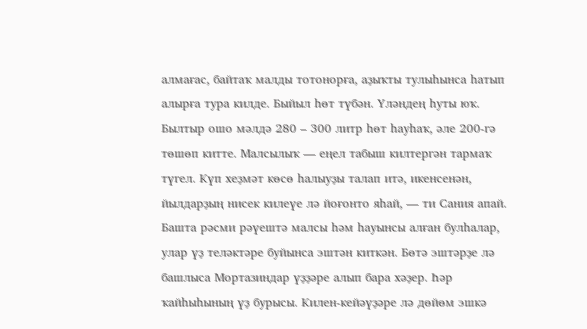алмағас, байтаҡ малды тотонорға, аҙыҡты тулыһынса һатып алырға тура килде. Быйыл һөт түбән. Үләндең һуты юҡ. Былтыр ошо мәлдә 280 – 300 литр һөт һауһаҡ, әле 200-гә төшөп китте. Малсылыҡ — еңел табыш килтергән тармаҡ түгел. Күп хеҙмәт көсө һалыуҙы талап итә, икенсенән, йылдарҙың нисек килеүе лә йоғонто яһай, — ти Сания апай.
Башта рәсми рәүештә малсы һәм һауынсы алған булһалар, улар үҙ теләктәре буйынса эштән киткән. Бөтә эштәрҙе лә башлыса Мортазиндар үҙҙәре алып бара хәҙер. Һәр ҡайһыһының үҙ бурысы. Килен-кейәүҙәре лә дөйөм эшкә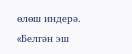өлөш индерә.
«Белгән эш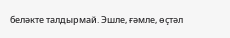беләкте талдырмай. Эшле, ғәмле, өҫтәл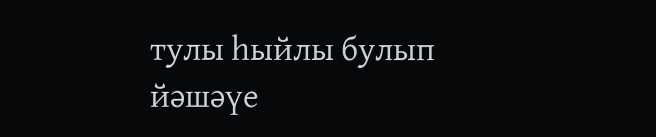тулы һыйлы булып йәшәүе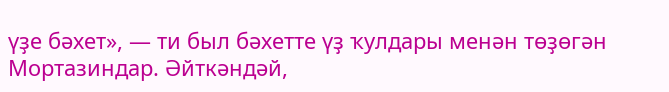үҙе бәхет», — ти был бәхетте үҙ ҡулдары менән төҙөгән Мортазиндар. Әйткәндәй,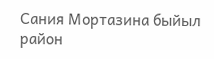Сания Мортазина быйыл район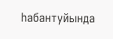һабантуйында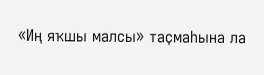«Иң яҡшы малсы» таҫмаһына ла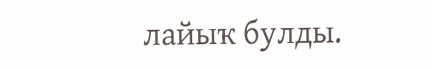лайыҡ булды.